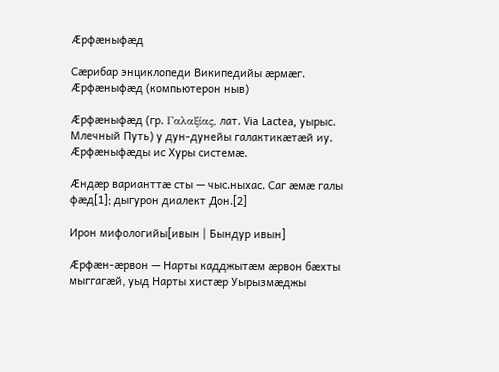Æрфæныфæд

Сæрибар энциклопеди Википедийы æрмæг.
Æрфæныфæд (компьютерон ныв)

Æрфæныфæд (гр. Γαλαξίας, лат. Via Lactea, уырыс. Млечный Путь) у дун-дунейы галактикæтæй иу. Æрфæныфæды ис Хуры системæ.

Æндæр варианттæ сты — чыс.ныхас. Саг æмæ галы фæд[1]; дыгурон диалект Дон.[2]

Ирон мифологийы[ивын | Бындур ивын]

Æрфæн-æрвон — Нарты кадджытæм æрвон бæхты мыггагæй, уыд Нарты хистæр Уырызмæджы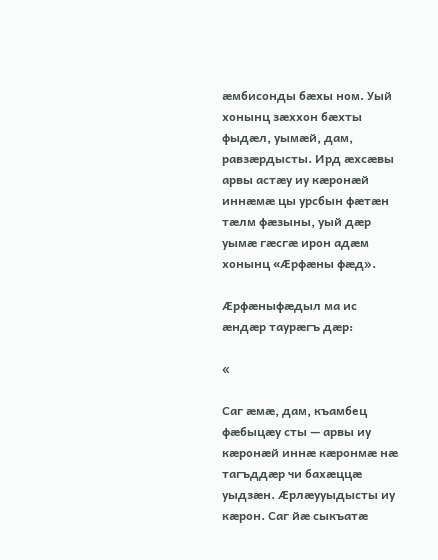æмбисонды бæхы ном. Уый хонынц зæххон бæхты фыдæл, уымæй, дам, равзæрдысты. Ирд æхсæвы арвы астæу иу кæронæй иннæмæ цы урсбын фæтæн тæлм фæзыны, уый дæр уымæ гæсгæ ирон адæм хонынц «Æрфæны фæд».

Æрфæныфæдыл ма ис æндæр таурæгъ дæр:

«

Саг æмæ, дам, къамбец фæбыцæу сты — арвы иу кæронæй иннæ кæронмæ нæ тагъддæр чи бахæццæ уыдзæн. Æрлæууыдысты иу кæрон. Саг йæ сыкъатæ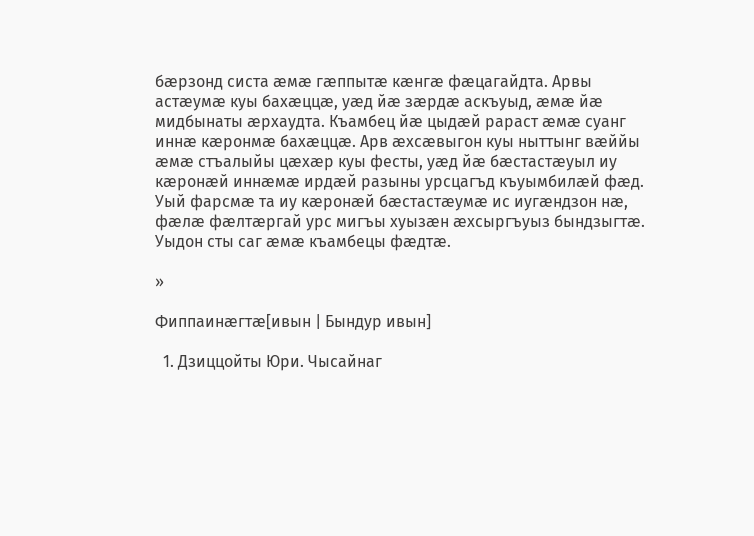бæрзонд систа æмæ гæппытæ кæнгæ фæцагайдта. Арвы астæумæ куы бахæццæ, уæд йæ зæрдæ аскъуыд, æмæ йæ мидбынаты æрхаудта. Къамбец йæ цыдæй рараст æмæ суанг иннæ кæронмæ бахæццæ. Арв æхсæвыгон куы ныттынг вæййы æмæ стъалыйы цæхæр куы фесты, уæд йæ бæстастæуыл иу кæронæй иннæмæ ирдæй разыны урсцагъд къуымбилæй фæд. Уый фарсмæ та иу кæронæй бæстастæумæ ис иугæндзон нæ, фæлæ фæлтæргай урс мигъы хуызæн æхсыргъуыз бындзыгтæ. Уыдон сты саг æмæ къамбецы фæдтæ.

»

Фиппаинæгтæ[ивын | Бындур ивын]

  1. Дзиццойты Юри. Чысайнаг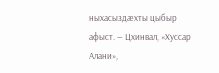ныхасыздæхты цыбыр афыст. — Цхинвал, «Хуссар Алани»,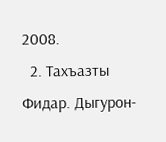2008.
  2. Тахъазты Фидар. Дыгурон-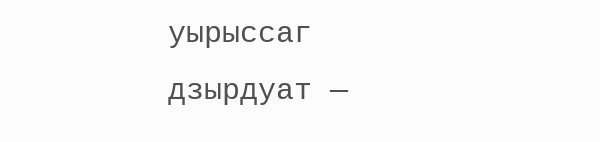уырыссаг дзырдуат —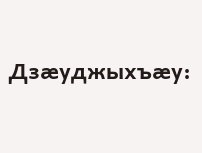Дзæуджыхъæу: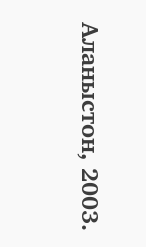Аланыстон, 2003.